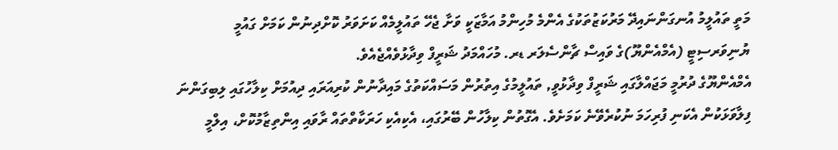މަތީ ތައުލީމު އުނގަންނައިދޭ މަރުކަޒުތަކުގެ އެންމެ މުހިންމު އަމާޒަކީ ވަށާ ޖެހޭ ތައުލީމެއް ކަށަވަރު ކޮށްދިނުން ކަމަށް ގައުމީ ޔުނިވަރސިޓީ (އެމްއެންޔޫ)ގެ ވައިސް ޗާންސެލަރ ޑރ. މުހައްމަދު ޝަރީފް ވިދާޅުވެއްޖެއެވެ.
އެމްއެންޔޫގެ ދުރުމީ މަޖައްލާގައި ޝަރީފް ވިދާޅުވީ, ތައުލީމުގެ އިތުރުން މަސައްކަތުގެ މައިދާނުން ކުރިއަރައި ދިއުމަށް ކިލާހުގައި ލިބިގަންނަ ފިލާވަޅަކުން އެކަނި ފުރިހަމަ ނުކުރެވޭނެ ކަމަށެވެ. އެގޮތުން ކިލާހުން ބޭރުގައި، އެކިއެކި ހަރަކާތްތައް ރާވައި އިންތިޒާމުކޮށް، އިލްމީ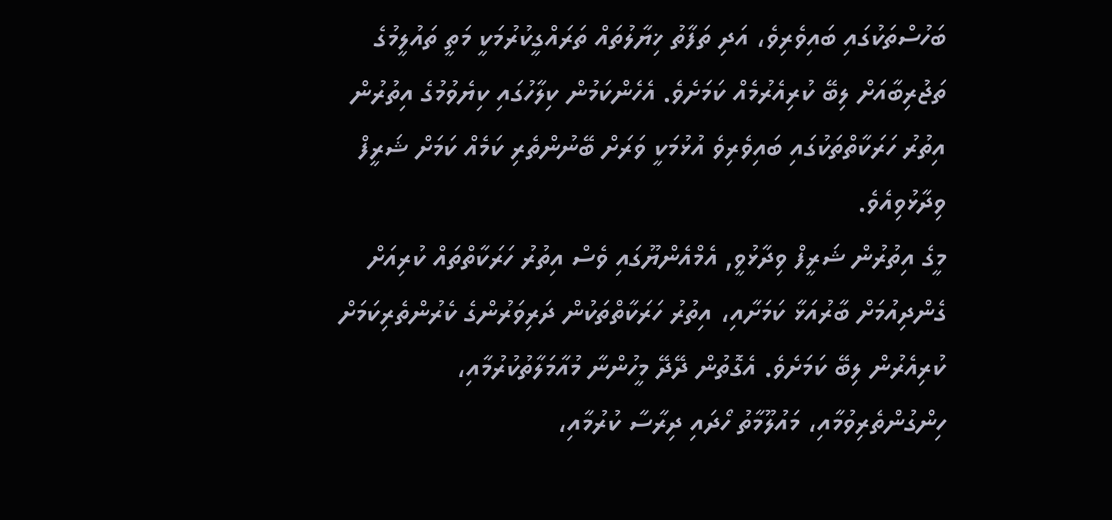ބަހުސްތަކުގައި ބައިވެރިވެ، އަދި ތަފާތު ޚިޔާލުތައް ތަރައްގީކުރުމަކީ މަތީ ތައުލީމުގެ ތަޖުރިބާއަށް ލިބޭ ކުރިއެރުމެއް ކަމަށެވެ. އެހެންކަމުން ކިލާހުގައި ކިޔެވުމުގެ އިތުރުން އިތުރު ހަރަކާތްތަކުގައި ބައިވެރިވެ އުޅުމަކީ ވަރަށް ބޭނުންތެރި ކަމެއް ކަމަށް ޝަރީފް ވިދާޅުވިއެވެ.
މީގެ އިތުރުން ޝަރީފް ވިދާޅުވީ, އެމްއެންޔޫގައި ވެސް އިތުރު ހަރަކާތްތައް ކުރިއަށް ގެންދިއުމަށް ބާރުއަޅާ ކަމަށާއި، އިތުރު ހަރަކާތްތަކުން ދަރިވަރުންގެ ކެރުންތެރިކަމަށް ކުރިއެރުން ލިބޭ ކަމަށެވެ. އެގޮތުން ދޭދޭ މީހުންނާ މުއާމަލާތުކުރުމާއި، ހިންގުންތެރިވުމާއި، މައުލޫމާތު ހޯދައި ދިރާސާ ކުރުމާއި،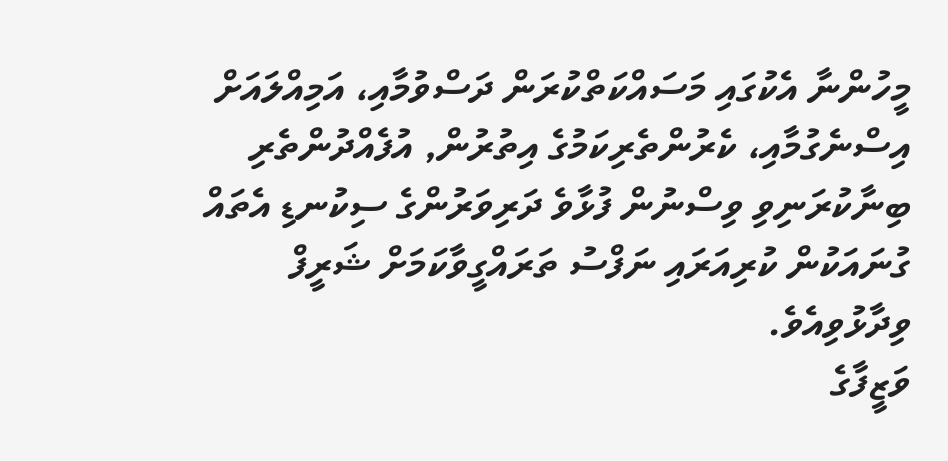މީހުންނާ އެކުގައި މަސައްކަތްކުރަން ދަސްވުމާއި، އަމިއްލައަށް އިސްނެގުމާއި، ކެރުންތެރިކަމުގެ އިތުރުން, އުފެއްދުންތެރި ބިނާކުރަނިވި ވިސްނުން ފުޅާވެ ދަރިވަރުންގެ ސިކުނޑި އެތައް ގުނައަކުން ކުރިއަރައި ނަފްސު ތަރައްގީވާކަމަށް ޝަރީފް ވިދާޅުވިއެވެ.
ވަޒީފާގެ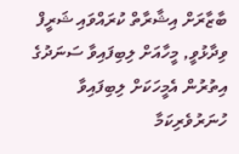ބާޒާރަށް އިޝާރާތް ކުރައްވައި ޝަރީފް ވިދާޅުވީ, މީހާއަށް ލިބިފައިވާ ސަނަދުގެ އިތުރުން އެމީހަކަށް ލިބިފައިވާ ހުނަރުވެރިކަމާ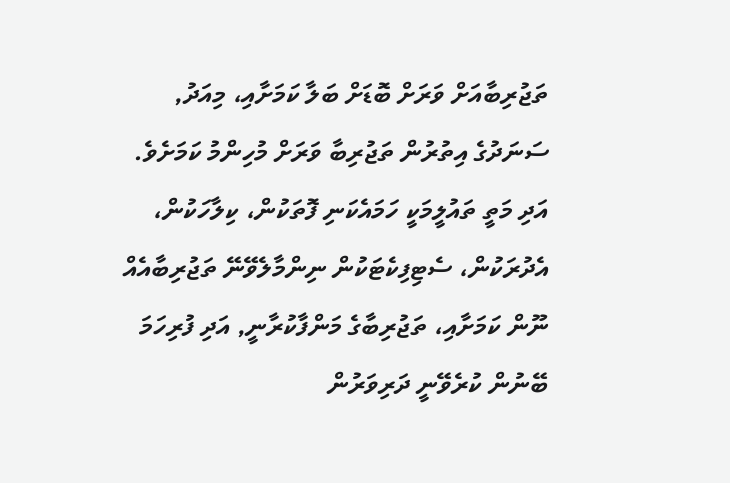ތަޖުރިބާއަށް ވަރަށް ބޮޑަށް ބަލާ ކަމަށާއި، މިއަދު, ސަނަދުގެ އިތުރުން ތަޖުރިބާ ވަރަށް މުހިންމު ކަމަށެވެ. އަދި މަތީ ތައުލީމަކީ ހަމައެކަނި ފޮތަކުން، ކިލާހަކުން، އެދުރަކުން، ސެޓިފިކެޓަކުން ނިންމާލެވޭނޭ ތަޖުރިބާއެއް ނޫން ކަމަށާއި، ތަޖުރިބާގެ މަންފާކުރާނީ, އަދި ފުރިހަމަ ބޭނުން ކުރެވޭނީ ދަރިވަރުން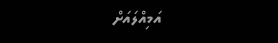އަމިއްލައަށް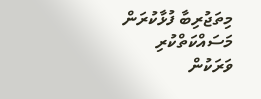މިތަޖުރިބާ ފުޅާކުރަން މަސައްކަތްކުރި ވަރަކުން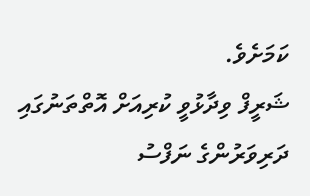ކަމަށެވެ.
ޝަރީފް ވިދާޅުވީ ކުރިއަށް އޮތްތަނުގައި ދަރިވަރުންގެ ނަފްސު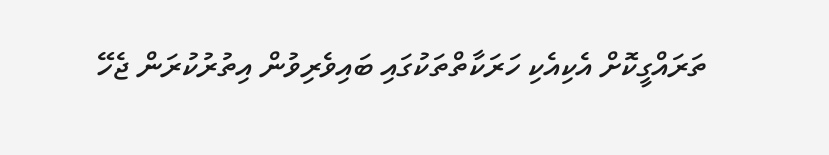ތަރައްގީކޮށް އެކިއެކި ހަރަކާތްތަކުގައި ބައިވެރިވުން އިތުރުކުރަން ޖެހޭ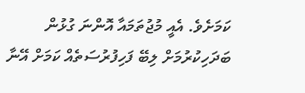ކަމަށެވެ. އެއީ މުޖުތަމައާ އޮންނަ ގުޅުން ބަދަހިކުރުމަށް ލިބޭ ފަހިފުރުސަތެއް ކަމަށް އޭނާ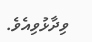ވިދާޅުވިއެވެ.